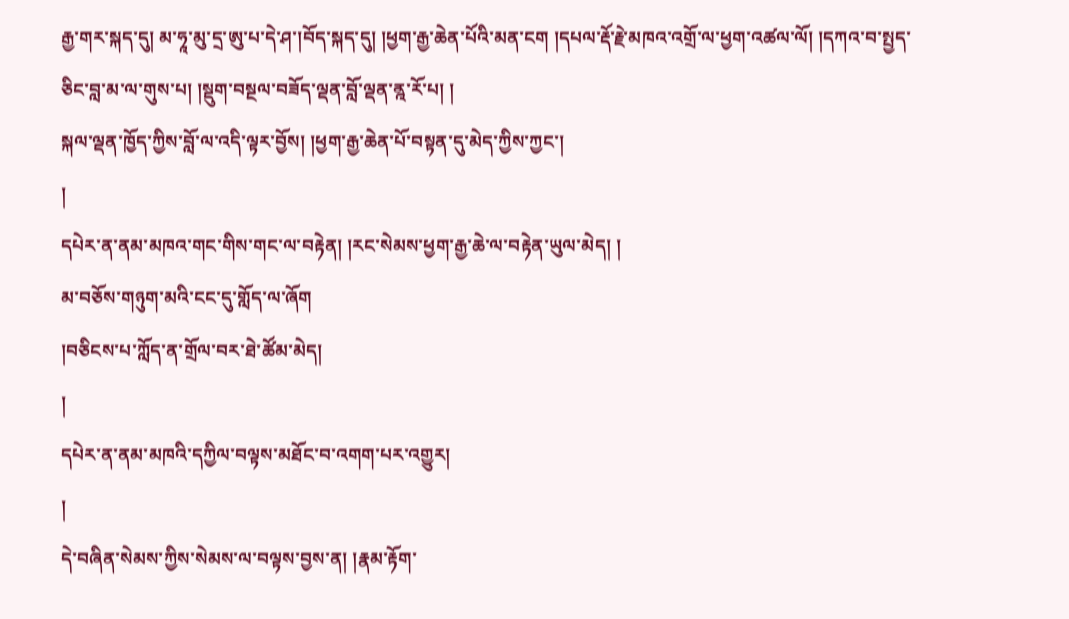རྒྱ་གར་སྐད་དུ། མ་ཧཱ་མུ་དྲ་ཨུ་པ་དེ་ཤ་།བོད་སྐད་དུ། །ཕྱག་རྒྱ་ཆེན་པོའི་མན་ངག །དཔལ་རྡོ་རྗེ་མཁའ་འགྲོ་ལ་ཕྱག་འཚལ་ལོ། །དཀའ་བ་སྤྱད་ཅིང་བླ་མ་ལ་གུས་པ། །སྡུག་བསྔལ་བཟོད་ལྡན་བློ་ལྡན་ནྰ་རོ་པ། །
སྐལ་ལྡན་ཁྱོད་ཀྱིས་བློ་ལ་འདི་ལྟར་བྱོས། །ཕྱག་རྒྱ་ཆེན་པོ་བསྟན་དུ་མེད་ཀྱིས་ཀྱང་།
།
དཔེར་ན་ནམ་མཁའ་གང་གིས་གང་ལ་བརྟེན། །རང་སེམས་ཕྱག་རྒྱ་ཆེ་ལ་བརྟེན་ཡུལ་མེད། །
མ་བཅོས་གཉུག་མའི་ངང་དུ་གློད་ལ་ཞོག
།བཅིངས་པ་ཀློད་ན་གྲོལ་བར་ཐེ་ཚོམ་མེད།
།
དཔེར་ན་ནམ་མཁའི་དཀྱིལ་བལྟས་མཐོང་བ་འགག་པར་འགྱུར།
།
དེ་བཞིན་སེམས་ཀྱིས་སེམས་ལ་བལྟས་བྱས་ན། །རྣམ་རྟོག་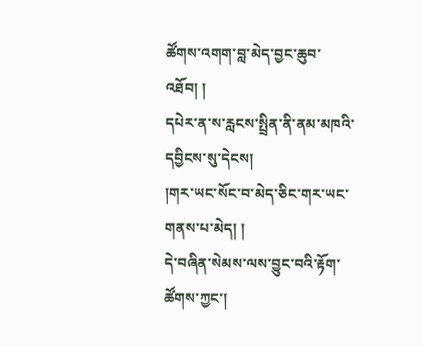ཚོགས་འགག་བླ་མེད་བྱང་ཆུབ་འཐོབ། །
དཔེར་ན་ས་རླངས་སྤྲིན་ནི་ནམ་མཁའི་དབྱིངས་སུ་དེངས།
།གར་ཡང་སོང་བ་མེད་ཅིང་གར་ཡང་གནས་པ་མེད། །
དེ་བཞིན་སེམས་ལས་བྱུང་བའི་རྟོག་ཚོགས་ཀྱང་།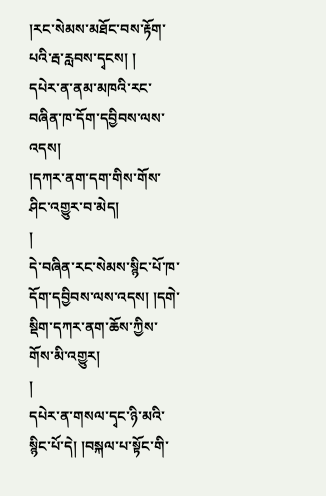།རང་སེམས་མཐོང་བས་རྟོག་པའི་རྦ་རླབས་དྭངས། །
དཔེར་ན་ནམ་མཁའི་རང་བཞིན་ཁ་དོག་དབྱིབས་ལས་འདས།
།དཀར་ནག་དག་གིས་གོས་ཤིང་འགྱུར་བ་མེད།
།
དེ་བཞིན་རང་སེམས་སྙིང་པོ་ཁ་དོག་དབྱིབས་ལས་འདས། །དགེ་སྡིག་དཀར་ནག་ཆོས་ཀྱིས་གོས་མི་འགྱུར།
།
དཔེར་ན་གསལ་དྭང་ཉི་མའི་སྙིང་པོ་དེ། །བསྐལ་པ་སྟོང་གི་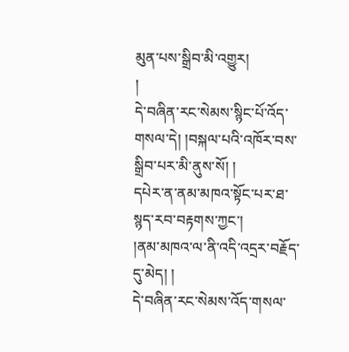མུན་པས་སྒྲིབ་མི་འགྱུར།
།
དེ་བཞིན་རང་སེམས་སྙིང་པོ་འོད་གསལ་དེ། །བསྐལ་པའི་འཁོར་བས་སྒྲིབ་པར་མི་ནུས་སོ། །
དཔེར་ན་ནམ་མཁའ་སྟོང་པར་ཐ་སྙད་རབ་བརྟགས་ཀྱང་།
།ནམ་མཁའ་ལ་ནི་འདི་འདྲར་བརྗོད་དུ་མེད། །
དེ་བཞིན་རང་སེམས་འོད་གསལ་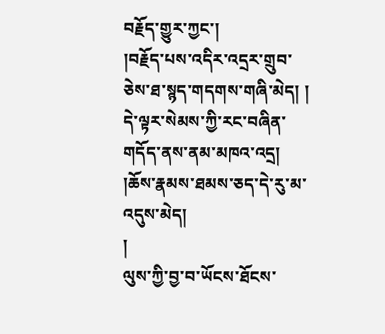བརྗོད་གྱུར་ཀྱང་།
།བརྗོད་པས་འདིར་འདྲར་གྲུབ་ཅེས་ཐ་སྙད་གདགས་གཞི་མེད། །
དེ་ལྟར་སེམས་ཀྱི་རང་བཞིན་གདོད་ནས་ནམ་མཁའ་འདྲ།
།ཆོས་རྣམས་ཐམས་ཅད་དེ་རུ་མ་འདུས་མེད།
།
ལུས་ཀྱི་བྱ་བ་ཡོངས་ཐོངས་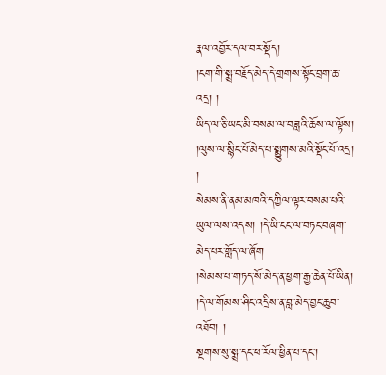རྣལ་འབྱོར་དལ་བར་སྡོད།
།ངག་གི་སྨྲ་བརྗོད་མེད་དེ་གྲགས་སྟོང་བྲག་ཆ་འདྲ། །
ཡིད་ལ་ཅི་ཡང་མི་བསམ་ལ་བཟླའི་ཆོས་ལ་ལྟོས།
།ལུས་ལ་སྙིང་པོ་མེད་པ་སྨྱུགས་མའི་སྡོང་པོ་འདྲ།
།
སེམས་ནི་ནམ་མཁའི་དཀྱིལ་ལྟར་བསམ་པའི་ཡུལ་ལས་འདས། །དེ་ཡི་ངང་ལ་བཏང་བཞག་མེད་པར་གློད་ལ་ཞོག
།སེམས་པ་གཏད་སོ་མེད་ན་ཕྱག་རྒྱ་ཆེན་པོ་ཡིན།
།དེ་ལ་གོམས་ཤིང་འདྲིས་ན་བླ་མེད་བྱང་ཆུབ་འཐོབ། །
སྔགས་སུ་སྨྲ་དང་ཕ་རོལ་ཕྱིན་པ་དང་།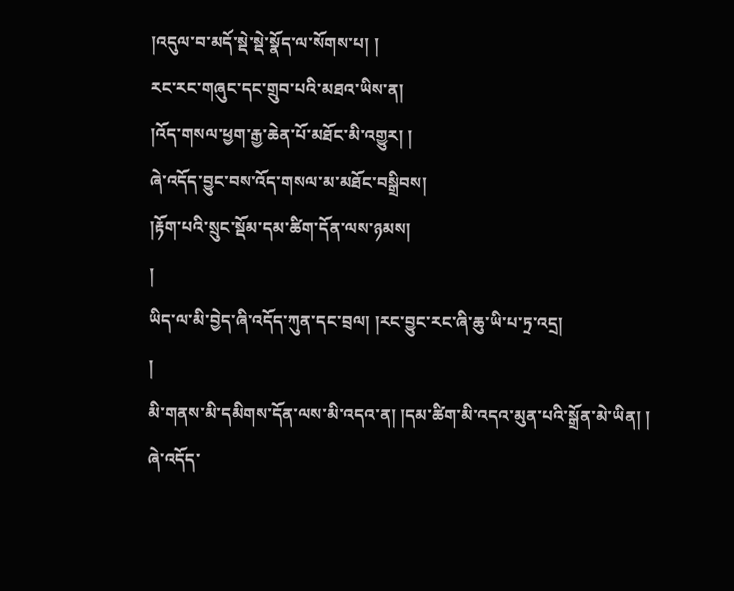།འདུལ་བ་མདོ་སྡེ་སྡེ་སྣོད་ལ་སོགས་པ། །
རང་རང་གཞུང་དང་གྲུབ་པའི་མཐའ་ཡིས་ན།
།འོད་གསལ་ཕྱག་རྒྱ་ཆེན་པོ་མཐོང་མི་འགྱུར། །
ཞེ་འདོད་བྱུང་བས་འོད་གསལ་མ་མཐོང་བསྒྲིབས།
།རྟོག་པའི་སྲུང་སྡོམ་དམ་ཚིག་དོན་ལས་ཉམས།
།
ཡིད་ལ་མི་བྱེད་ཞི་འདོད་ཀུན་དང་བྲལ། །རང་བྱུང་རང་ཞི་ཆུ་ཡི་པ་ཏྲ་འདྲ།
།
མི་གནས་མི་དམིགས་དོན་ལས་མི་འདའ་ན། །དམ་ཚིག་མི་འདའ་མུན་པའི་སྒྲོན་མེ་ཡིན། །
ཞེ་འདོད་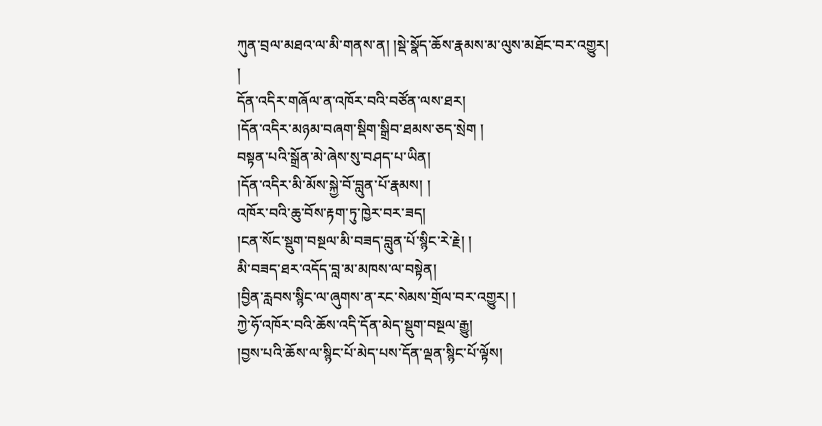ཀུན་བྲལ་མཐའ་ལ་མི་གནས་ན། །སྡེ་སྣོད་ཆོས་རྣམས་མ་ལུས་མཐོང་བར་འགྱུར།
།
དོན་འདིར་གཞོལ་ན་འཁོར་བའི་བཙོན་ལས་ཐར།
།དོན་འདིར་མཉམ་བཞག་སྡིག་སྒྲིབ་ཐམས་ཅད་སྲེག །
བསྟན་པའི་སྒྲོན་མེ་ཞེས་སུ་བཤད་པ་ཡིན།
།དོན་འདིར་མི་མོས་སྐྱེ་བོ་བླུན་པོ་རྣམས། །
འཁོར་བའི་ཆུ་བོས་རྟག་ཏུ་ཁྱེར་བར་ཟད།
།ངན་སོང་སྡུག་བསྔལ་མི་བཟད་བླུན་པོ་སྙིང་རེ་རྗེ། །
མི་བཟད་ཐར་འདོད་བླ་མ་མཁས་ལ་བསྟེན།
།བྱིན་རླབས་སྙིང་ལ་ཞུགས་ན་རང་སེམས་གྲོལ་བར་འགྱུར། །
ཀྱེ་ཧོ་འཁོར་བའི་ཆོས་འདི་དོན་མེད་སྡུག་བསྔལ་རྒྱུ།
།བྱས་པའི་ཆོས་ལ་སྙིང་པོ་མེད་པས་དོན་ལྡན་སྙིང་པོ་ལྟོས།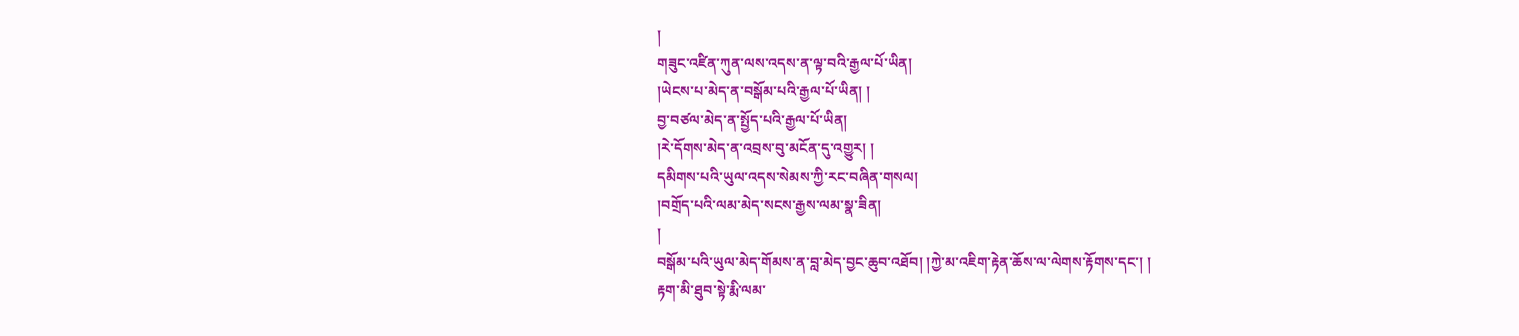།
གཟུང་འཛིན་ཀུན་ལས་འདས་ན་ལྟ་བའི་རྒྱལ་པོ་ཡིན།
།ཡེངས་པ་མེད་ན་བསྒོམ་པའི་རྒྱལ་པོ་ཡིན། །
བྱ་བཙལ་མེད་ན་སྤྱོད་པའི་རྒྱལ་པོ་ཡིན།
།རེ་དོགས་མེད་ན་འབྲས་བུ་མངོན་དུ་འགྱུར། །
དམིགས་པའི་ཡུལ་འདས་སེམས་ཀྱི་རང་བཞིན་གསལ།
།བགྲོད་པའི་ལམ་མེད་སངས་རྒྱས་ལམ་སྣ་ཟིན།
།
བསྒོམ་པའི་ཡུལ་མེད་གོམས་ན་བླ་མེད་བྱང་ཆུབ་འཐོབ། །ཀྱེ་མ་འཇིག་རྟེན་ཆོས་ལ་ལེགས་རྟོགས་དང་། །
རྟག་མི་ཐུབ་སྟེ་རྨི་ལམ་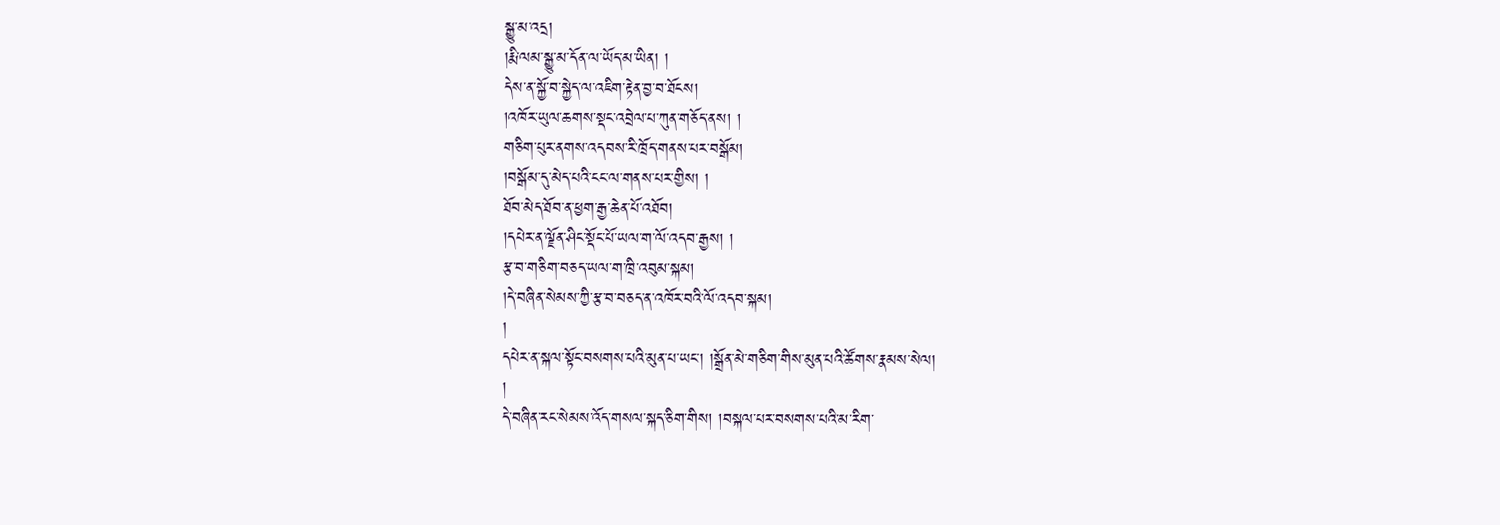སྒྱུ་མ་འདྲ།
།རྨི་ལམ་སྒྱུ་མ་དོན་ལ་ཡོད་མ་ཡིན། །
དེས་ན་སྐྱོ་བ་སྐྱེད་ལ་འཇིག་རྟེན་བྱ་བ་ཐོངས།
།འཁོར་ཡུལ་ཆགས་སྡང་འབྲེལ་པ་ཀུན་གཅོད་ནས། །
གཅིག་པུར་ནགས་འདབས་རི་ཁྲོད་གནས་པར་བསྒོམ།
།བསྒོམ་དུ་མེད་པའི་ངང་ལ་གནས་པར་གྱིས། །
ཐོབ་མེད་ཐོབ་ན་ཕྱག་རྒྱ་ཆེན་པོ་འཐོབ།
།དཔེར་ན་ལྗོན་ཤིང་སྡོང་པོ་ཡལ་ག་ལོ་འདབ་རྒྱས། །
རྩ་བ་གཅིག་བཅད་ཡལ་ག་ཁྲི་འབུམ་སྐམ།
།དེ་བཞིན་སེམས་ཀྱི་རྩ་བ་བཅད་ན་འཁོར་བའི་ལོ་འདབ་སྐམ།
།
དཔེར་ན་སྐལ་སྟོང་བསགས་པའི་མུན་པ་ཡང་། །སྒྲོན་མེ་གཅིག་གིས་མུན་པའི་ཚོགས་རྣམས་སེལ།
།
དེ་བཞིན་རང་སེམས་འོད་གསལ་སྐད་ཅིག་གིས། །བསྐལ་པར་བསགས་པའི་མ་རིག་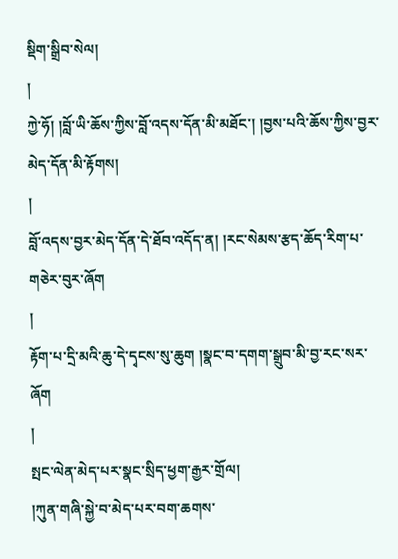སྡིག་སྒྲིབ་སེལ།
།
ཀྱེ་ཧོ། །བློ་ཡི་ཆོས་ཀྱིས་བློ་འདས་དོན་མི་མཐོང་། །བྱས་པའི་ཆོས་ཀྱིས་བྱར་མེད་དོན་མི་རྟོགས།
།
བློ་འདས་བྱར་མེད་དོན་དེ་ཐོབ་འདོད་ན། །རང་སེམས་རྩད་ཆོད་རིག་པ་གཅེར་བུར་ཞོག
།
རྟོག་པ་དྲི་མའི་ཆུ་དེ་དྭངས་སུ་ཆུག །སྣང་བ་དགག་སྒྲུབ་མི་བྱ་རང་སར་ཞོག
།
སྤང་ལེན་མེད་པར་སྣང་སྲིད་ཕྱག་རྒྱར་གྲོལ།
།ཀུན་གཞི་སྐྱེ་བ་མེད་པར་བག་ཆགས་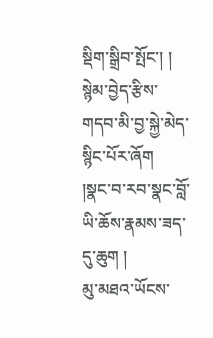སྡིག་སྒྲིབ་སྤོང་། །
སྙེམ་བྱེད་རྩིས་གདབ་མི་བྱ་སྐྱེ་མེད་སྙིང་པོར་ཞོག
།སྣང་བ་རབ་སྣང་བློ་ཡི་ཆོས་རྣམས་ཟད་དུ་ཆུག །
མུ་མཐའ་ཡོངས་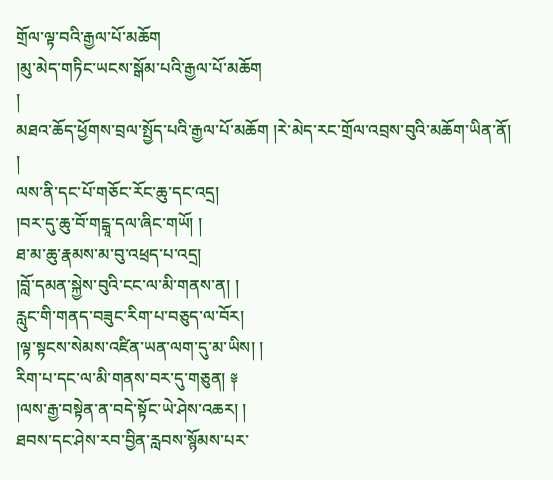གྲོལ་ལྟ་བའི་རྒྱལ་པོ་མཆོག
།མུ་མེད་གཏིང་ཡངས་སྒོམ་པའི་རྒྱལ་པོ་མཆོག
།
མཐའ་ཆོད་ཕྱོགས་བྲལ་སྤྱོད་པའི་རྒྱལ་པོ་མཆོག །རེ་མེད་རང་གྲོལ་འབྲས་བུའི་མཆོག་ཡིན་ནོ།
།
ལས་ནི་དང་པོ་གཅོང་རོང་ཆུ་དང་འདྲ།
།བར་དུ་ཆུ་བོ་གངྒཱ་དལ་ཞིང་གཡོ། །
ཐ་མ་ཆུ་རྣམས་མ་བུ་འཕྲད་པ་འདྲ།
།བློ་དམན་སྐྱེས་བུའི་ངང་ལ་མི་གནས་ན། །
རླུང་གི་གནད་བཟུང་རིག་པ་བཅུད་ལ་བོར།
།ལྟ་སྟངས་སེམས་འཛིན་ཡན་ལག་དུ་མ་ཡིས། །
རིག་པ་དང་ལ་མི་གནས་བར་དུ་གཅུན། ༈
།ལས་རྒྱ་བསྟེན་ན་བདེ་སྟོང་ཡེ་ཤེས་འཆར། །
ཐབས་དང་ཤེས་རབ་བྱིན་རླབས་སྙོམས་པར་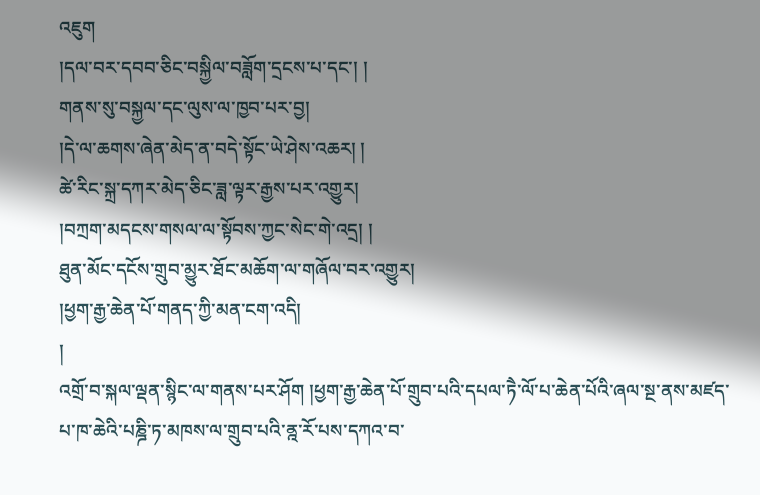འཇུག
།དལ་བར་དབབ་ཅིང་བསྐྱིལ་བཟློག་དྲངས་པ་དང་། །
གནས་སུ་བསྐྱལ་དང་ལུས་ལ་ཁྱབ་པར་བྱ།
།དེ་ལ་ཆགས་ཞེན་མེད་ན་བདེ་སྟོང་ཡེ་ཤེས་འཆར། །
ཚེ་རིང་སྐྲ་དཀར་མེད་ཅིང་ཟླ་ལྟར་རྒྱས་པར་འགྱུར།
།བཀྲག་མདངས་གསལ་ལ་སྟོབས་ཀྱང་སེང་གེ་འདྲ། །
ཐུན་མོང་དངོས་གྲུབ་མྱུར་ཐོང་མཆོག་ལ་གཞོལ་བར་འགྱུར།
།ཕྱག་རྒྱ་ཆེན་པོ་གནད་ཀྱི་མན་ངག་འདི།
།
འགྲོ་བ་སྐལ་ལྡན་སྙིང་ལ་གནས་པར་ཤོག །ཕྱག་རྒྱ་ཆེན་པོ་གྲུབ་པའི་དཔལ་ཏཻ་ལོ་པ་ཆེན་པོའི་ཞལ་སྔ་ནས་མཛད་པ་ཁ་ཆེའི་པཎྜི་ཏ་མཁས་ལ་གྲུབ་པའི་ནྰ་རོ་པས་དཀའ་བ་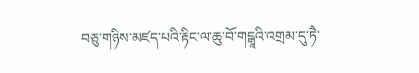བཅུ་གཉིས་མཛད་པའི་རྟིང་ལ་ཆུ་བོ་གངྒཱའི་འགྲམ་དུ་ཏཻ་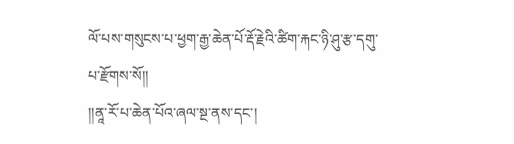ལོ་པས་གསུངས་པ་ཕྱག་རྒྱ་ཆེན་པོ་རྡོ་རྗེའི་ཚིག་རྐང་ཉི་ཤུ་རྩ་དགུ་པ་རྫོགས་སོ།།
།།ནཱ་རོ་པ་ཆེན་པོའ་ཞལ་སྔ་ནས་དང་།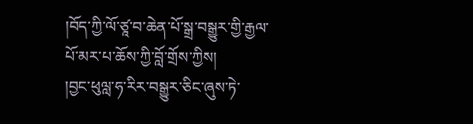།བོད་ཀྱི་ལོ་ཙཱ་བ་ཆེན་པོ་སྒྲ་བསྒྱུར་གྱི་རྒྱལ་པོ་མར་པ་ཆོས་ཀྱི་བློ་གྲོས་ཀྱིས།
།བྱང་ཕུལླ་ཧ་རིར་བསྒྱུར་ཅིང་ཞུས་ཏེ་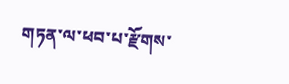གཏན་ལ་ཕབ་པ་རྫོགས་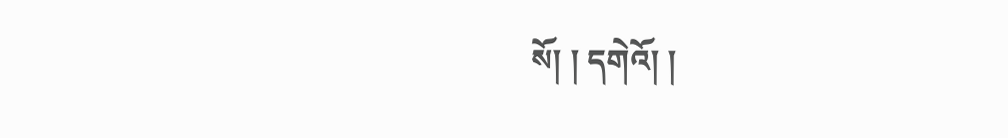སོ། ། དགེའོ། །